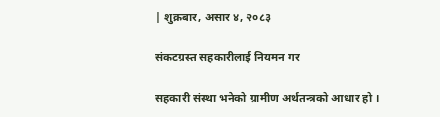| शुक्रबार, असार ४, २०८३

संकटग्रस्त सहकारीलाई नियमन गर

सहकारी संस्था भनेको ग्रामीण अर्थतन्त्रको आधार हो ।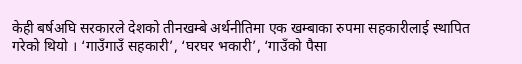केही बर्षअघि सरकारले देशको तीनखम्बे अर्थनीतिमा एक खम्बाका रुपमा सहकारीलाई स्थापित गरेको थियो । ‘गाउँगाउँ सहकारी’, ‘घरघर भकारी’, ‘गाउँको पैसा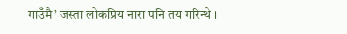गाउँमै’ जस्ता लोकप्रिय नारा पनि तय गरिन्थे ।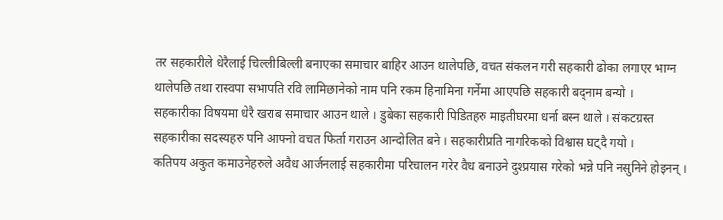तर सहकारीले धेरैलाई चिल्लीबिल्ली बनाएका समाचार बाहिर आउन थालेपछि, वचत संकलन गरी सहकारी ढोका लगाएर भाग्न थालेपछि तथा रास्वपा सभापति रवि लामिछानेको नाम पनि रकम हिनामिना गर्नेमा आएपछि सहकारी बद्नाम बन्यो ।
सहकारीका विषयमा धेरै खराब समाचार आउन थाले । डुबेका सहकारी पिडितहरु माइतीघरमा धर्ना बस्न थाले । संकटग्रस्त सहकारीका सदस्यहरु पनि आफ्नो वचत फिर्ता गराउन आन्दोलित बने । सहकारीप्रति नागरिकको विश्वास घट्दै गयो ।
कतिपय अकुत कमाउनेहरुले अवैध आर्जनलाई सहकारीमा परिचालन गरेर वैध बनाउने दुश्प्रयास गरेको भन्ने पनि नसुनिने होइनन् ।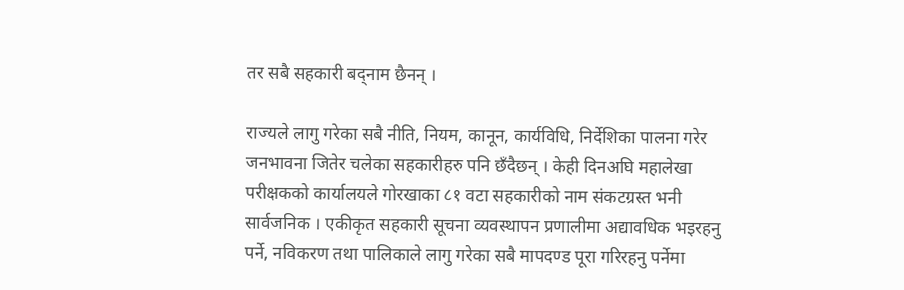तर सबै सहकारी बद्नाम छैनन् ।

राज्यले लागु गरेका सबै नीति, नियम, कानून, कार्यविधि, निर्देशिका पालना गरेर जनभावना जितेर चलेका सहकारीहरु पनि छँदैछन् । केही दिनअघि महालेखा परीक्षकको कार्यालयले गोरखाका ८१ वटा सहकारीको नाम संकटग्रस्त भनी सार्वजनिक । एकीकृत सहकारी सूचना व्यवस्थापन प्रणालीमा अद्यावधिक भइरहनु पर्ने, नविकरण तथा पालिकाले लागु गरेका सबै मापदण्ड पूरा गरिरहनु पर्नेमा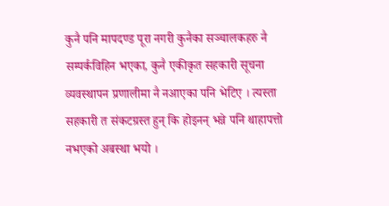कुनै पनि मापदण्ड पूरा नगरी कुनैका सञ्चालकहरु नै सम्पर्कविहिन भएका, कुनै एकीकृत सहकारी सूचना व्यवस्थापन प्रणालीमा नै नआएका पनि भेटिए । त्यस्ता सहकारी त संकटग्रस्त हुन् कि होइनन् भन्ने पनि थाहापत्तो नभएको अबस्था भयो ।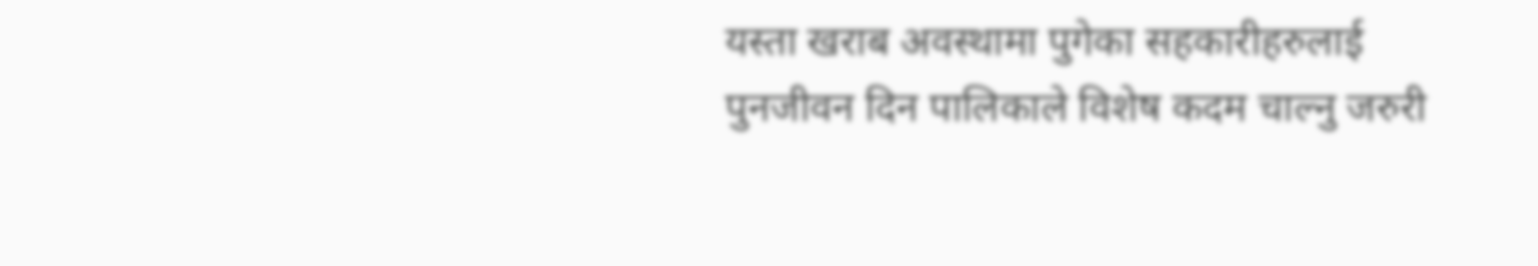यस्ता खराब अवस्थामा पुगेका सहकारीहरुलाई पुनजीवन दिन पालिकाले विशेष कदम चाल्नु जरुरी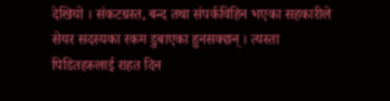देखियो । संकटग्रस्त, बन्द तथा संपर्कविहिन भएका सहकारीले सेयर सदस्यका रकम डुबाएका हुनसक्छन् । त्यस्ता पिडितहरुलाई राहत दिन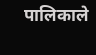पालिकाले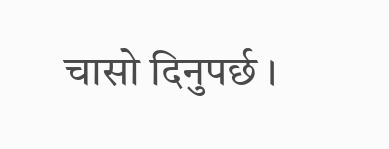चासो दिनुपर्छ ।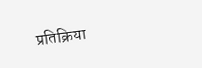प्रतिक्रिया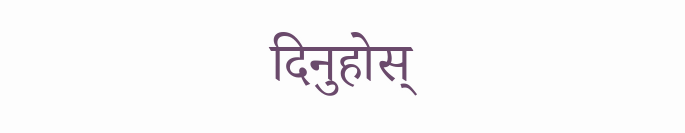दिनुहोस्